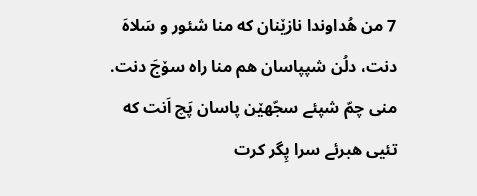7 من هُداوندا نازێنان که منا شئور و سَلاهَ دنت، دلُن شپپاسان هم منا راه سۆجَ دنت.
منی چمّ شپئے سجّهێن پاسان پَچ اَنت که تئیی هبرئے سرا پِگر کرت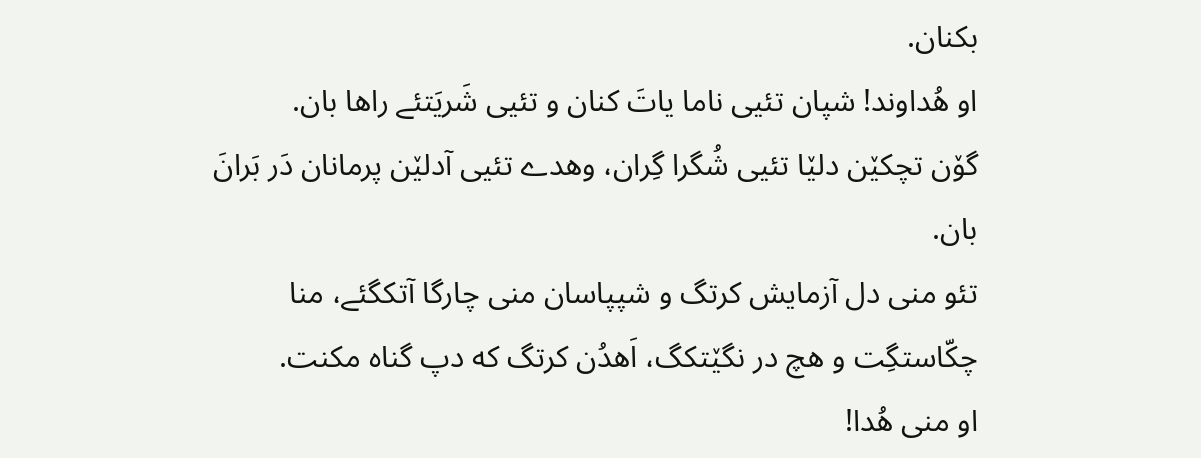بکنان.
او هُداوند! شپان تئیی ناما یاتَ کنان و تئیی شَریَتئے راها بان.
گۆن تچکێن دلێا تئیی شُگرا گِران، وهدے تئیی آدلێن پرمانان دَر بَرانَ بان.
تئو منی دل آزمایش کرتگ و شپپاسان منی چارگا آتکگئے، منا چکّاستگِت و هچ در نگێتکگ، اَهدُن کرتگ که دپ گناه مکنت.
او منی هُدا!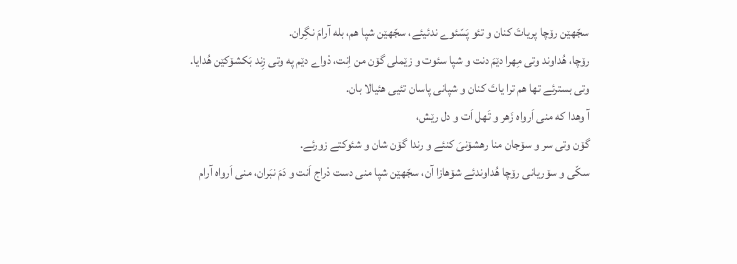سجّهێن رۆچا پریاتَ کنان و تئو پَسّئوے ندئیئے، سجّهێن شپا هم، بله آرامَ نگِران.
رۆچا، هُداوند وتی مِهرا دێمَ دنت و شپا سئوت و زێملی گۆن من اِنت، دْواے دێم په وتی زِند بَکشۆکێن هُدایا.
وتی بسترئے تها هم ترا یاتَ کنان و شپانی پاسان تئیی هئیالا بان.
آ وهدا که منی اَرواه زَهر و تَهل اَت و دل رێش،
گۆن وتی سر و سۆجان منا رهشۆنیَ کنئے و رندا گۆن شان و شئوکتے زورئے.
سکّی و سۆریانی رۆچا هُداوندئے شۆهازا آن، سجّهێن شپا منی دست دْراج اَنت و دَمَ نبَران، منی اَرواه آرام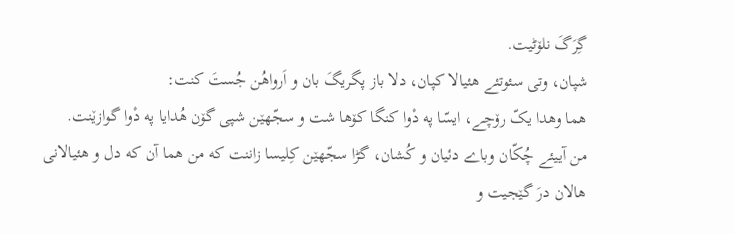گِرَگَ نلۆٹیت.
شپان، وتی سئوتئے هئیالا کپان، دلا باز پگریگَ بان و اَرواهُن جُستَ کنت:
هما وهدا یکّ رۆچے، ایسّا په دْوا کنگا کۆها شت و سجّهێن شپی گۆن هُدایا په دْوا گوازێنت.
من آییئے چُکّان وباے دئیان و کُشان، گڑا سجّهێن کِلیسا زاننت که من هما آن که دل و هئیالانی هالان درَ گێجیت و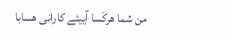من شما هرکَسا آییئے کارانی هسابا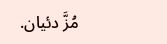مُزَّ دئیان.